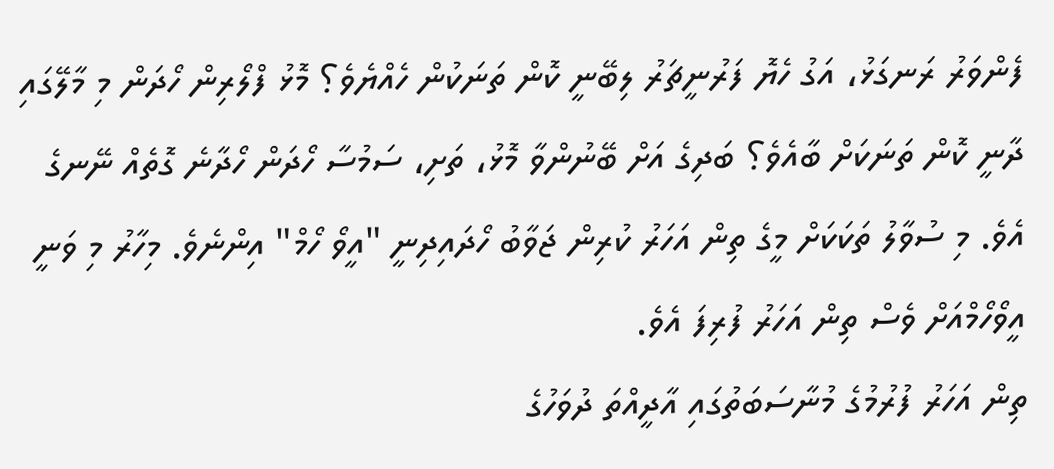ފެންވަރު ރަނގަޅު، އަގު ހެޔޮ ފަރުނީޗަރު ލިބޭނީ ކޮން ތަނަކުން ހެއްޔެވެ؟ މޮޅު ފްލޯރިން ހޯދަން މި މާލޭގައި ދާނީ ކޮން ތަނަކަށް ބާއެވެ؟ ބަދިގެ އަށް ބޭނުންވާ މޮޅު، ތަށި، ސަމުސާ ހޯދަން ހޯދާނެ ގޮތެއް ނޭނގެ އެވެ. މި ސުވާލު ތަކަކަށް މީގެ ތިން އަހަރު ކުރިން ޖަވާބު ހޯދައިދިނީ "އީވޯ ހޯމް" އިންނެވެ. މިހާރު މި ވަނީ އީވޯހޯމްއަށް ވެސް ތިން އަހަރު ފުރިފަ އެވެ.
ތިން އަހަރު ފުރުމުގެ މުނާސަބަތުގައި އާދީއްތަ ދުވަހުގެ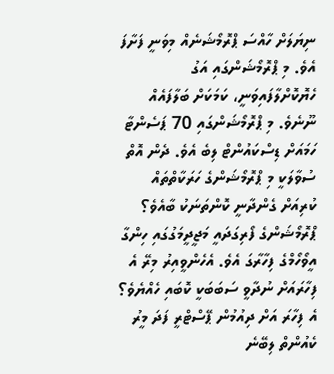ނިޔަލަށް ހާއްސަ ޕްރޮމޯޝަނެއް މިވަނީ ފަށާފަ އެވެ. މި ޕްރޮމޯޝަންގައި އަގު ހެޔޮކޮށްލާފައިވަނީ، ކަމަކަށް ބަލާފައެއް ނޫނެވެ. މި ޕްރޮމޯޝަންގައި 70 ޕަސެންޓާ ހަމައަށް ޑިސްކައުންޓް ލިބެ އެވެ. ދެން އޮތް ސުވާލަކީ މި ޕްރޮމޯޝަންގެ ހަރަކާތްތައް ކުރިއަށް ގެންދާނީ ކޮންތަނަކު ބާއެވެ؟
ޕްރޮމޯޝަންގެ ފޯރިގަދައީ މަޖީދީމަގުގައި ހިންގާ އީވޯހޯމްގެ ފިހާރާގަ އެވެ. އެހެންވީއިރު މިރޭ އެ ފިހާރައަށް ނުދާވީ ސަބަބަކީ ކޮބައި ހެއްޔެވެ؟ އެ ފިހާރަ އަށް ދިއުމުން ޕޭސްޓްރީ ފަދަ މީރު ކެއުންތް ލިބޭނެ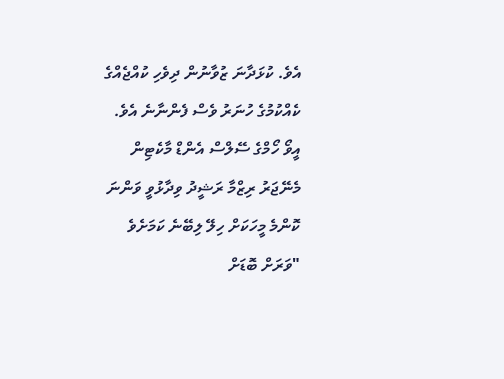އެވެ. ކުޅަދާނަ ޒުވާނުން ދިވެހި ކުއްޖެއްގެ ކެއްކުމުގެ ހުނަރު ވެސް ފެންނާނެ އެވެ.
އީވޯ ހޯމްގެ ސޭލްސް އެންޑް މާކެޓިން މެނޭޖަރު ރިޒްމާ ރަޝީދު ވިދާޅުވީ ވަންނަ ކޮންމެ މީހަކަށް ހިލޭ ލިބޭނެ ކަމަށެވެ
"ވަރަށް ބޮޑަށް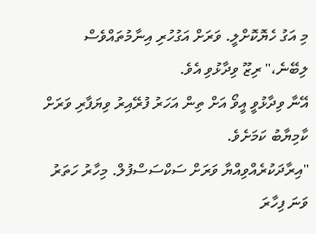މި އަގު ހެޔޮކޮށްލީ. ވަރަށް އަގުހުރި އިނާމުތައްވެސް ލިބޭނެ،" ރިޒޫ ވިދާޅުވި އެވެ.
އޭނާ ވިދާޅުވީ އީވޯ އަށް ތިން އަހަރު ފުރޭއިރު ވިޔަފާރި ވަރަށް ކާމިޔާބު ކަމަށެވެ.
"އިރާދަކުރެއްވިއްޔާ ވަރަށް ސަކްސަސްފުލް. މިހާރު ހަތަރު ވަނަ ފިހާރަ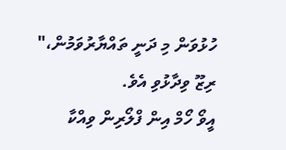ހުޅުވަން މި ދަނީ ތައްޔާރުވަމުން،" ރިޒޫ ވިދާޅުވި އެވެ.
އީވޯ ހޯމް އިން ފްލޯރިން ވިއްކާ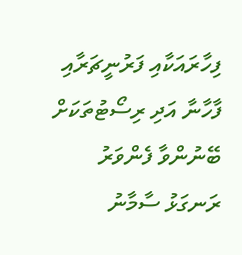ފިހާރައަކާއި ފަރުނީޗަރާއި ފާހާނާ އަދި ރިސޯޓުތަކަށް ބޭނުންވާ ފެންވަރު ރަނގަޅު ސާމާނު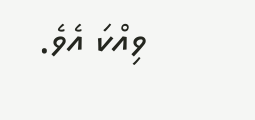ވިއްކަ އެވެ.